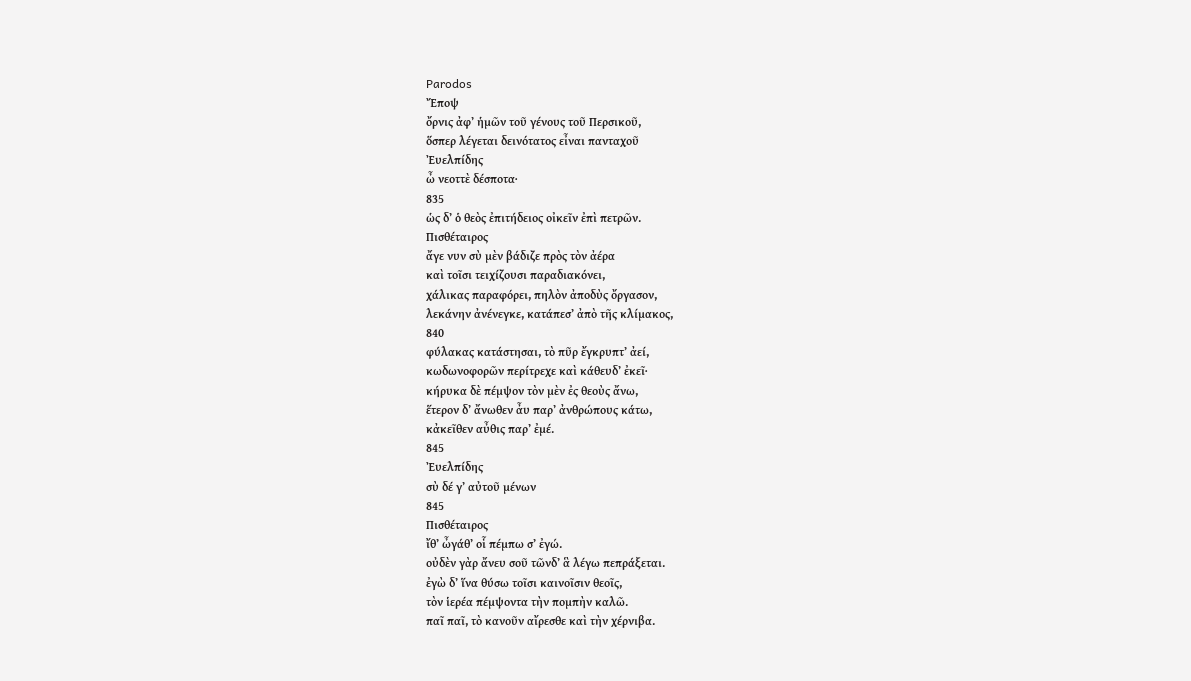Parodos
Ἔποψ
ὄρνις ἀφʼ ἡμῶν τοῦ γένους τοῦ Περσικοῦ,
ὅσπερ λέγεται δεινότατος εἶναι πανταχοῦ
Ἐυελπίδης
ὦ νεοττὲ δέσποτα·
835
ὡς δʼ ὁ θεὸς ἐπιτήδειος οἰκεῖν ἐπὶ πετρῶν.
Πισθέταιρος
ἄγε νυν σὺ μὲν βάδιζε πρὸς τὸν ἀέρα
καὶ τοῖσι τειχίζουσι παραδιακόνει,
χάλικας παραφόρει, πηλὸν ἀποδὺς ὄργασον,
λεκάνην ἀνένεγκε, κατάπεσʼ ἀπὸ τῆς κλίμακος,
840
φύλακας κατάστησαι, τὸ πῦρ ἔγκρυπτʼ ἀεί,
κωδωνοφορῶν περίτρεχε καὶ κάθευδʼ ἐκεῖ·
κήρυκα δὲ πέμψον τὸν μὲν ἐς θεοὺς ἄνω,
ἕτερον δʼ ἄνωθεν ἆυ παρʼ ἀνθρώπους κάτω,
κἀκεῖθεν αὖθις παρʼ ἐμέ.
845
Ἐυελπίδης
σὺ δέ γʼ αὐτοῦ μένων
845
Πισθέταιρος
ἴθʼ ὦγάθʼ οἷ πέμπω σʼ ἐγώ.
οὐδὲν γὰρ ἄνευ σοῦ τῶνδʼ ἃ λέγω πεπράξεται.
ἐγὼ δʼ ἵνα θύσω τοῖσι καινοῖσιν θεοῖς,
τὸν ἱερέα πέμψοντα τὴν πομπὴν καλῶ.
παῖ παῖ, τὸ κανοῦν αἴρεσθε καὶ τὴν χέρνιβα.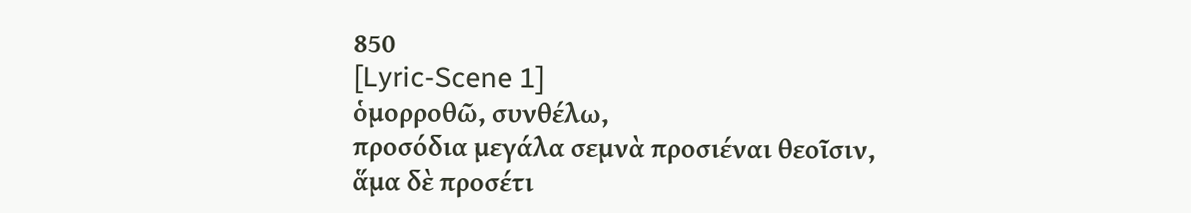850
[Lyric-Scene 1]
ὁμορροθῶ, συνθέλω,
προσόδια μεγάλα σεμνὰ προσιέναι θεοῖσιν,
ἅμα δὲ προσέτι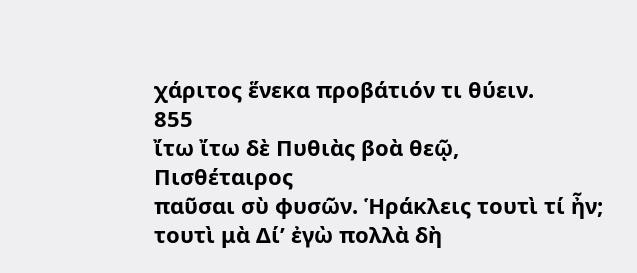χάριτος ἕνεκα προβάτιόν τι θύειν.
855
ἴτω ἴτω δὲ Πυθιὰς βοὰ θεῷ,
Πισθέταιρος
παῦσαι σὺ φυσῶν. Ἡράκλεις τουτὶ τί ἦν;
τουτὶ μὰ Δίʼ ἐγὼ πολλὰ δὴ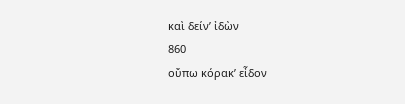καὶ δείνʼ ἰδὼν
860
οὔπω κόρακʼ εἶδον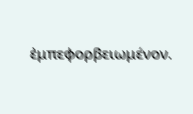ἐμπεφορβειωμένον.